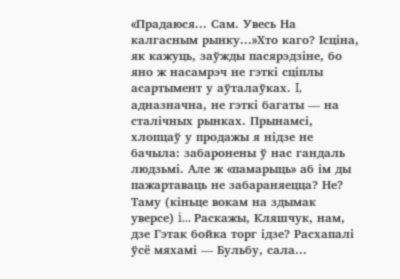«Прадаюся... Сам. Увесь На калгасным рынку...»Хто каго? Iсцiна, як кажуць, заўжды пасярэдзiне, бо яно ж насамрэч не гэткi сцiплы асартымент у аўталаўках. I, адназначна, не гэткi багаты — на сталiчных рынках. Прынамсi, хлопцаў у продажы я нiдзе не бачыла: забаронены ў нас гандаль людзьмi. Але ж «памарыць» аб iм ды пажартаваць не забараняецца? Не? Таму (кiньце вокам на здымак уверсе) i... Раскажы, Кляшчук, нам, дзе Гэтак бойка торг iдзе? Расхапалi ўсё мяхамi — Бульбу, сала...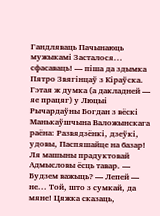Гандляваць Пачынаюць мужыкамi Засталося... сфасаваць! — пiша да здымка Пятро Звягiнцаў з Кiраўска. Гэтая ж думка (а дакладней — яе працяг) у Люцыi Рычардаўны Богдан з вёскi Манькаўшчына Валожынскага раёна: Развядзёнкi, дзеўкi, удовы, Паспяшайце на базар! Ля машыны прадуктовай Адмысловы ёсць тавар. — Будзем важыць? — Лепей — не... Той, што з сумкай, да мяне! Цяжка сказаць,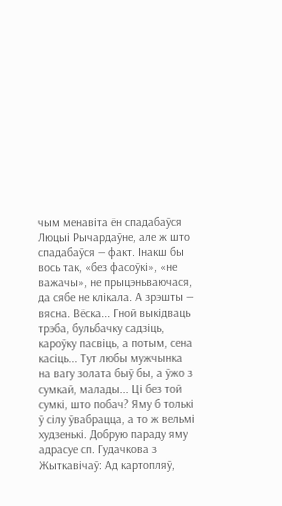чым менавiта ён спадабаўся Люцыi Рычардаўне, але ж што спадабаўся — факт. Iнакш бы вось так, «без фасоўкi», «не важачы», не прыцэньваючася, да сябе не клiкала. А зрэшты — вясна. Вёска... Гной выкiдваць трэба, бульбачку садзiць, кароўку пасвiць, а потым, сена касiць... Тут любы мужчынка на вагу золата быў бы, а ўжо з сумкай, малады... Цi без той сумкi, што побач? Яму б толькi ў сiлу ўвабрацца, а то ж вельмi худзенькi. Добрую параду яму адрасуе сп. Гудачкова з Жыткавiчаў: Ад картопляў,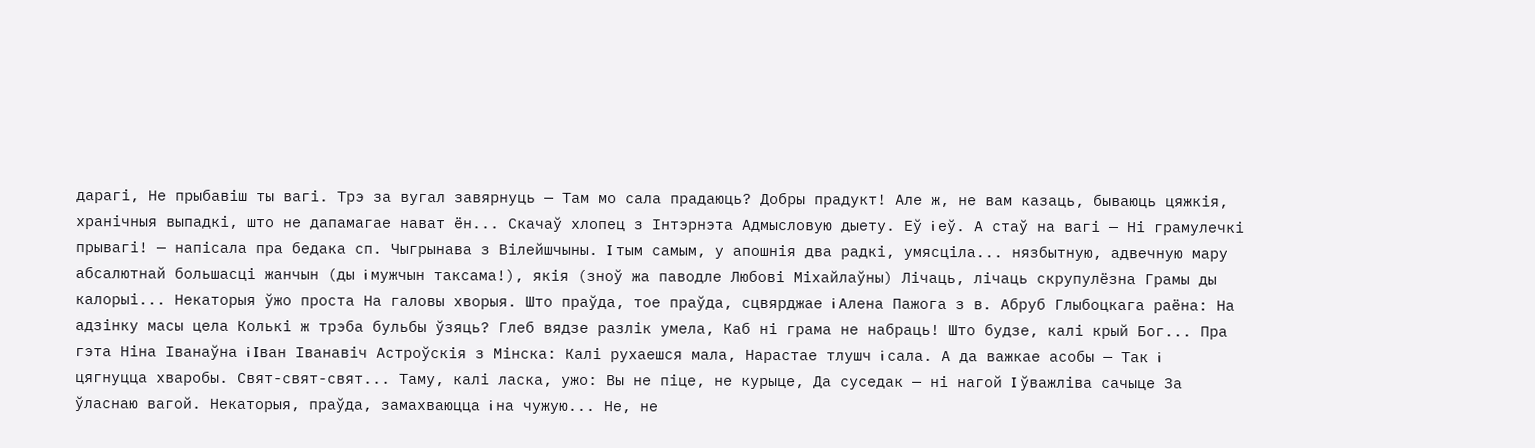дарагi, Не прыбавiш ты вагi. Трэ за вугал завярнуць — Там мо сала прадаюць? Добры прадукт! Але ж, не вам казаць, бываюць цяжкiя, хранiчныя выпадкi, што не дапамагае нават ён... Скачаў хлопец з Iнтэрнэта Адмысловую дыету. Еў i еў. А стаў на вагi — Нi грамулечкi прывагi! — напiсала пра бедака сп. Чыгрынава з Вiлейшчыны. I тым самым, у апошнiя два радкi, умясцiла... нязбытную, адвечную мару абсалютнай большасцi жанчын (ды i мужчын таксама!), якiя (зноў жа паводле Любовi Мiхайлаўны) Лiчаць, лiчаць скрупулёзна Грамы ды калорыi... Некаторыя ўжо проста На галовы хворыя. Што праўда, тое праўда, сцвярджае i Алена Пажога з в. Абруб Глыбоцкага раёна: На адзiнку масы цела Колькi ж трэба бульбы ўзяць? Глеб вядзе разлiк умела, Каб нi грама не набраць! Што будзе, калi крый Бог... Пра гэта Нiна Iванаўна i Iван Iванавiч Астроўскiя з Мiнска: Калi рухаешся мала, Нарастае тлушч i сала. А да важкае асобы — Так i цягнуцца хваробы. Свят-свят-свят... Таму, калi ласка, ужо: Вы не пiце, не курыце, Да суседак — нi нагой I ўважлiва сачыце За ўласнаю вагой. Некаторыя, праўда, замахваюцца i на чужую... Не, не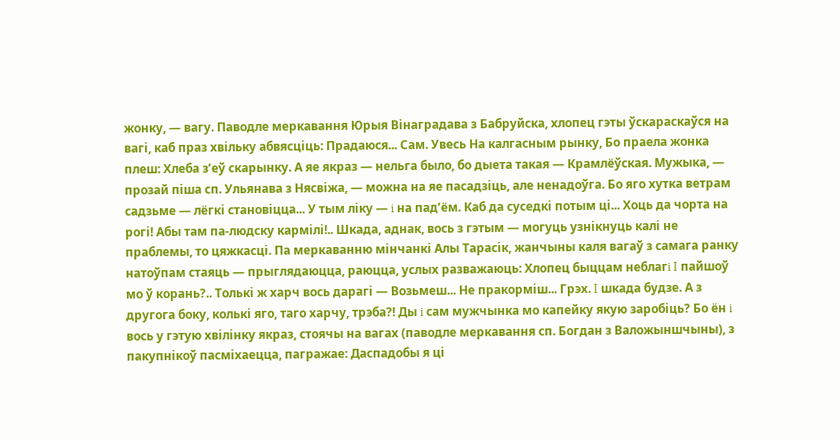жонку, — вагу. Паводле меркавання Юрыя Вiнаградава з Бабруйска, хлопец гэты ўскараскаўся на вагi, каб праз хвiльку абвясцiць: Прадаюся... Сам. Увесь На калгасным рынку, Бо праела жонка плеш: Хлеба з’еў скарынку. А яе якраз — нельга было, бо дыета такая — Крамлёўская. Мужыка, — прозай пiша сп. Ульянава з Нясвiжа, — можна на яе пасадзiць, але ненадоўга. Бо яго хутка ветрам садзьме — лёгкi становiцца... У тым лiку — i на пад’ём. Каб да суседкi потым цi... Хоць да чорта на рогi! Абы там па-людску кармiлi!.. Шкада, аднак, вось з гэтым — могуць узнiкнуць калi не праблемы, то цяжкасцi. Па меркаванню мiнчанкi Алы Тарасiк, жанчыны каля вагаў з самага ранку натоўпам стаяць — прыглядаюцца, раюцца, услых разважаюць: Хлопец быццам неблагi I пайшоў мо ў корань?.. Толькi ж харч вось дарагi — Возьмеш... Не пракормiш... Грэх. I шкада будзе. А з другога боку, колькi яго, таго харчу, трэба?! Ды i сам мужчынка мо капейку якую заробiць? Бо ён i вось у гэтую хвiлiнку якраз, стоячы на вагах (паводле меркавання сп. Богдан з Валожыншчыны), з пакупнiкоў пасмiхаецца, пагражае: Даспадобы я цi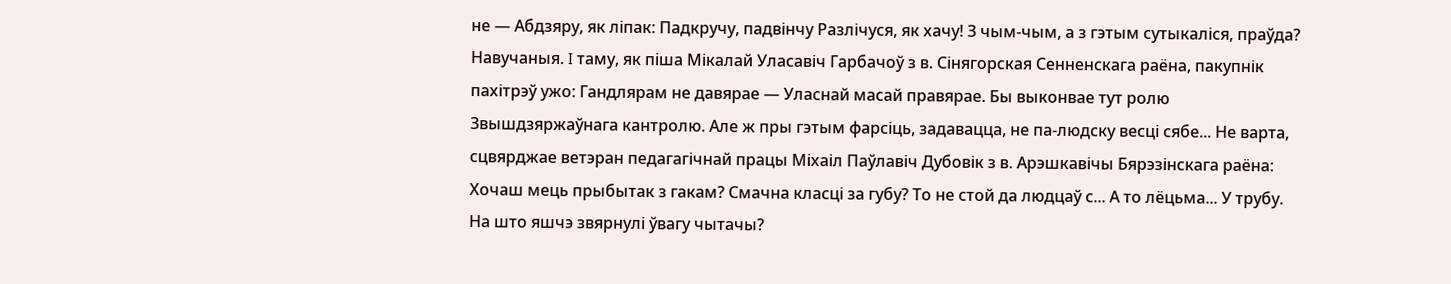не — Абдзяру, як лiпак: Падкручу, падвiнчу Разлiчуся, як хачу! З чым-чым, а з гэтым сутыкалiся, праўда? Навучаныя. I таму, як пiша Мiкалай Уласавiч Гарбачоў з в. Сiнягорская Сенненскага раёна, пакупнiк пахiтрэў ужо: Гандлярам не давярае — Уласнай масай правярае. Бы выконвае тут ролю Звышдзяржаўнага кантролю. Але ж пры гэтым фарсiць, задавацца, не па-людску весцi сябе... Не варта, сцвярджае ветэран педагагiчнай працы Мiхаiл Паўлавiч Дубовiк з в. Арэшкавiчы Бярэзiнскага раёна: Хочаш мець прыбытак з гакам? Смачна класцi за губу? То не стой да людцаў с... А то лёцьма... У трубу. На што яшчэ звярнулi ўвагу чытачы?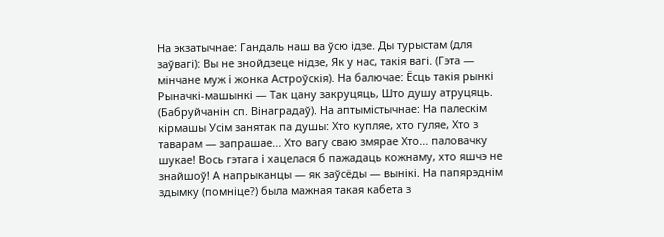На экзатычнае: Гандаль наш ва ўсю iдзе. Ды турыстам (для заўвагi): Вы не знойдзеце нiдзе, Як у нас, такiя вагi. (Гэта — мiнчане муж i жонка Астроўскiя). На балючае: Ёсць такiя рынкi Рыначкi-машынкi — Так цану закруцяць, Што душу атруцяць. (Бабруйчанiн сп. Вiнаградаў). На аптымiстычнае: На палескiм кiрмашы Усiм занятак па душы: Хто купляе, хто гуляе, Хто з таварам — запрашае... Хто вагу сваю змярае Хто... паловачку шукае! Вось гэтага i хацелася б пажадаць кожнаму, хто яшчэ не знайшоў! А напрыканцы — як заўсёды — вынiкi. На папярэднiм здымку (помнiце?) была мажная такая кабета з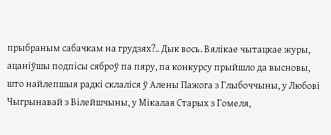прыбраным сабачкам на грудзях?.. Дык вось. Вялiкае чытацкае журы, ацанiўшы подпiсы сяброў па пяру, па конкурсу прыйшло да высновы, што найлепшыя радкi склалiся ў Алены Пажога з Глыбоччыны, у Любовi Чыгрынавай з Вiлейшчыны, у Мiкалая Старых з Гомеля,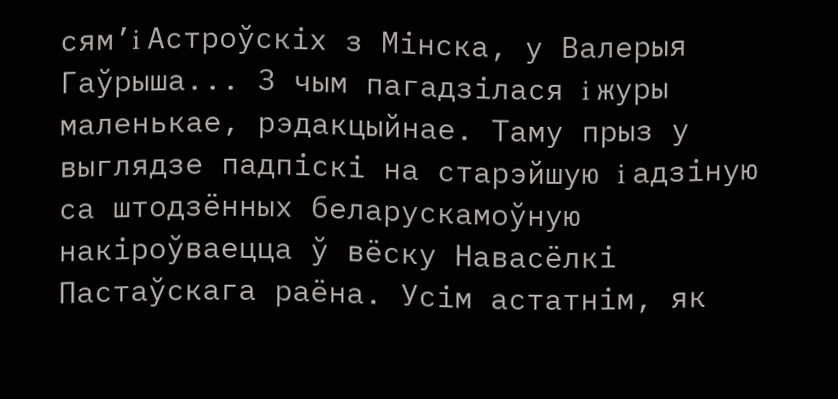сям’i Астроўскiх з Мiнска, у Валерыя Гаўрыша... З чым пагадзiлася i журы маленькае, рэдакцыйнае. Таму прыз у выглядзе падпiскi на старэйшую i адзiную са штодзённых беларускамоўную накiроўваецца ў вёску Навасёлкi Пастаўскага раёна. Усiм астатнiм, як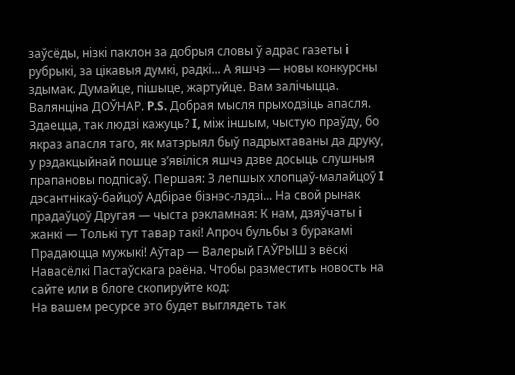заўсёды, нiзкi паклон за добрыя словы ў адрас газеты i рубрыкi, за цiкавыя думкi, радкi... А яшчэ — новы конкурсны здымак. Думайце, пiшыце, жартуйце. Вам залiчыцца. Валянцiна ДОЎНАР. P.S. Добрая мысля прыходзiць апасля. Здаецца, так людзi кажуць? I, мiж iншым, чыстую праўду, бо якраз апасля таго, як матэрыял быў падрыхтаваны да друку, у рэдакцыйнай пошце з’явiлiся яшчэ дзве досыць слушныя прапановы подпiсаў. Першая: З лепшых хлопцаў-малайцоў I дэсантнiкаў-байцоў Адбiрае бiзнэс-лэдзi... На свой рынак прадаўцоў Другая — чыста рэкламная: К нам, дзяўчаты i жанкi — Толькi тут тавар такi! Апроч бульбы з буракамi Прадаюцца мужыкi! Аўтар — Валерый ГАЎРЫШ з вёскi Навасёлкi Пастаўскага раёна. Чтобы разместить новость на сайте или в блоге скопируйте код:
На вашем ресурсе это будет выглядеть так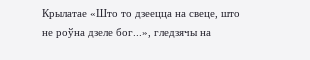Крылатае «Што то дзеецца на свеце, што не роўна дзеле бог...», гледзячы на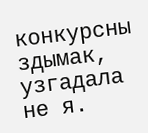конкурсны здымак, узгадала не я.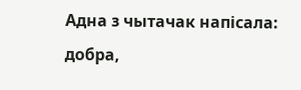Адна з чытачак напiсала: добра,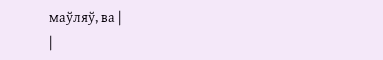маўляў, ва |
|